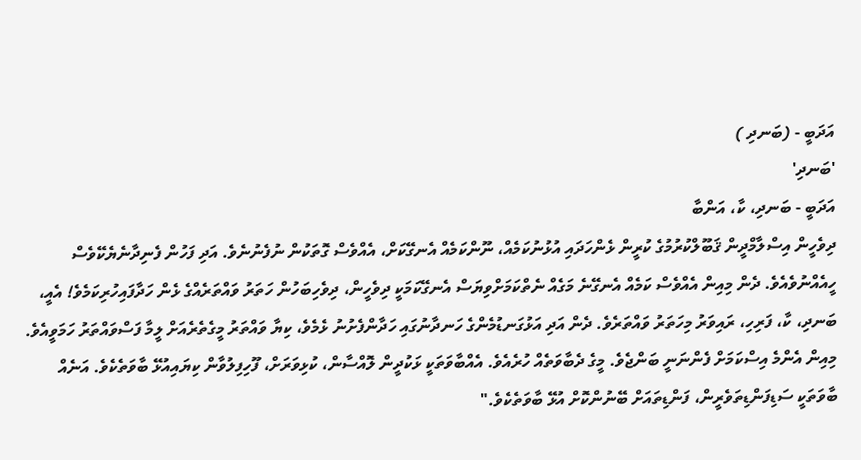އަދަބީ - (ބަނދި )
'ބަނދި'
އަދަބީ - ބަނދި، ކާ، އަންބާ
ދިވެހީން އިސްލާމްދީން ޤަބޫލްކުރުމުގެ ކުރީން ޅެންހަދައި އުޅުނުކަމެއް، ނޫންކަމެއް އެނގޭކަށް، އެއްވެސް ގޮތަކުން ނުފެނުނެވެ. އަދި ފަހުން ފެނިދާނެޔެކޭވެސް ހީއެއްނުވެއެވެ. ދެން މިއިން އެއްވެސް ކަމެއް އެނގޭނެ މަގެއް ނެތްކަމަށްވިޔަސް އެނގޭކަމަކީ ދިވެހީން، ދިވެހިބަހުން ހަތަރު ވައްތަރެއްގެ ޅެން ހަދާފައިހުރިކަމެވެ! އެއީ، ބަނދި، ކާ، ފަރިހި، ރައިވަރު މިހަތަރު ވައްތަރެވެ. ދެން އަދި އަޅުގަނޑުމެންގެ ހަނދާނުގައި ހަދާންފެށުނު ޅެމެވެ، ކިޔާ ވައްތަރު މީގެތެރެއަށް ލީމާ ފަސްވައްތަރު ހަމަވީއެވެ.
މިއިން އެންމެ އިސްކަމަށް ފެންނަނީ ބަންޖެވެ. މީގެ ދެބާވަތެއް ހުރެއެވެ. އެއްބާވަތަކީ ޅަކުދީން ލޮއްސާން، ކުޅިވަރަށް، ފޫހިފިލުވާން ކިޔައިއުޅޭ ބާވަތެކެވެ. އަނެއް ބާވަތަކީ ސަޑިފަންޑިތަވެރީން، ފަންޑިތައަށް ބޭނުންކޮށް އުޅޭ ބާވަތެކެވެ."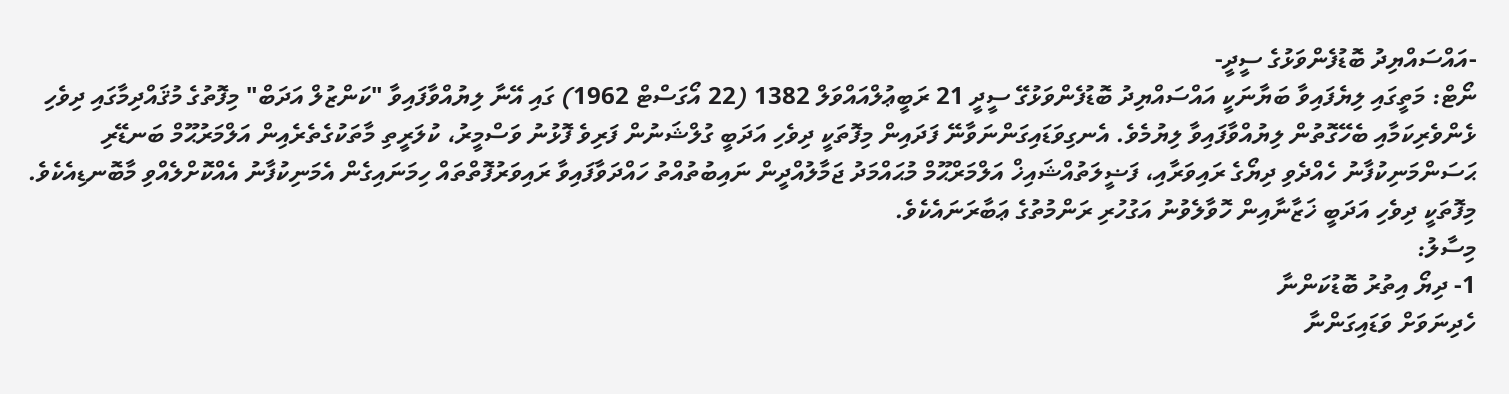-އައްސައްޔިދު ބޮޑުފެންވަޅުގެ ސީދީ-
ނޯޓް: މަތީގައި ލިޔެފައިވާ ބަޔާނަކީ އައްސައްޔިދު ބޮޑުފެންވަޅުގޭ ސީދީ 21 ރަބީޢުލްއައްވަލް 1382 (22 އޯގަސްޓް 1962) ގައި އޭނާ ލިޔުއްވާފައިވާ "ކަންޒުލް އަދަބް" މިފޮތުގެ މުޤައްދިމާގައި ދިވެހި ޅެންވެރިކަމާއި ބެހޭގޮތުން ލިޔުއްވާފައިވާ ލިޔުމެވެ. އެނގިވަޑައިގަންނަވާނޭ ފަދައިން މިފޮތަކީ ދިވެހި އަދަބީ ގުލްޝަނުން ފަރިވެ ފޮޅުނު ވަސްމީރު، ކުލަރީތި މާތަކުގެތެރެއިން އަލްމަރުޙޫމް ބަނޑޭރި ޙަސަންމަނިކުފާނު ހެއްދެވި ދިޔޯގެ ރައިވަރާއި، ފަޟީލަތުއްޝައިޚް އަލްމަރްޙޫމް މުޙައްމަދު ޖަމާލުއްދީން ނައިބުތުއްތު ހައްދަވާފައިވާ ރައިވަރުފޮތްތައް ހިމަނައިގެން އެމަނިކުފާނު އެއްކޮށްލެއްވި މާބޮނޑިއެކެވެ. މިފޮތަކީ ދިވެހި އަދަބީ ޚަޒާނާއިން ހޮވާލެވުނު އަގުހުރި ރަންމުތުގެ ޢަބާރަނައެކެވެ.
މިސާލު:
1- ދިޔޯ އިތުރު ބޮޑުކަންނާ
ހެދިނަވަށް ވަޑައިގަންނާ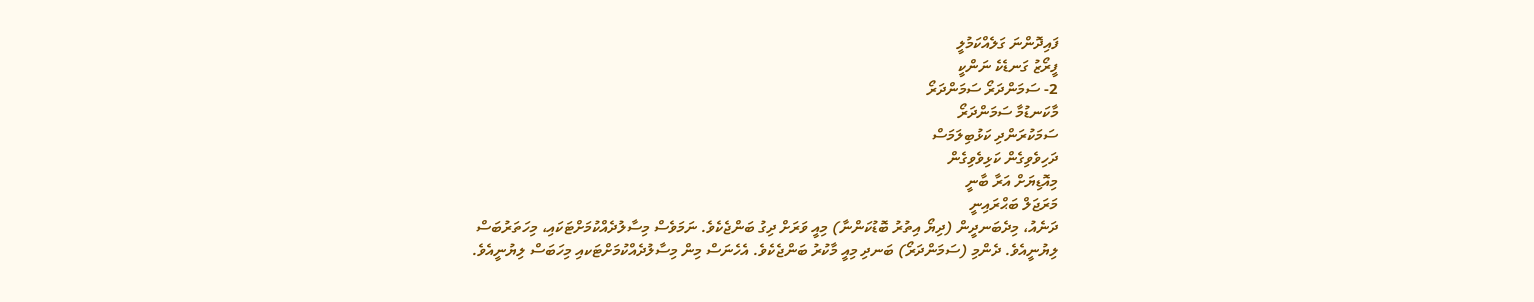ފައިދޮންނަ ގަލެއްކަމުލީ
ފީރޯޒު ގަނޑެކެ ނަންކީ
2- ސަމަންދަރޯ ސަމަންދަރޯ
މާކަނޑުމާ ސަމަންދަރޯ
ސަމަކުރަންދި ކަޅުބިލަމަސް
ދަހިވެވިގެން ކަޅިވެވިގެން
މިއޮޑިޔަށް އަރާ ބާނީ
މަރަޖަލް ބަޙްރައިނީ
ދަނެއު، މިދެބަނދީން (ދިޔޯ އިތުރު ބޮޑުކަންނާ) މިއީ ވަރަށް ދިގު ބަންޖެކެވެ. ނަމަވެސް މިސާލުދެއްކުމަށްޓަކައި، މިހަތަރުބަސް ލިޔުނީއެވެ. ދެންމި (ސަމަންދަރޯ) ބަނދި މިއީ މާކުރު ބަންޖެކެވެ. އެހެނަސް މިން މިސާލުދެއްކުމަށްޓަކއި މިހަބަސް ލިޔުނީއެވެ.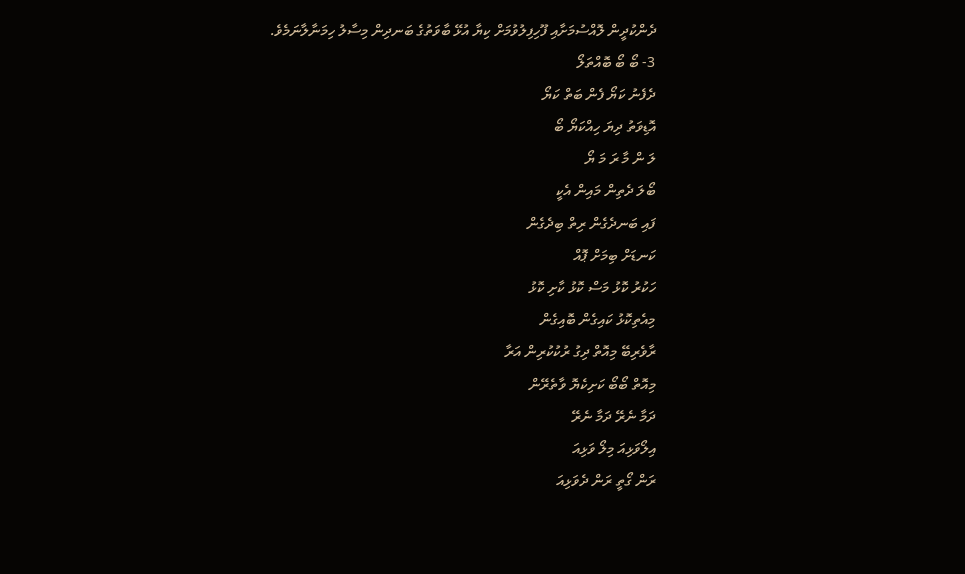ދެންކުދީން ލޮއްސުމަށާއި ފޫހިފިލުވުމަށް ކިޔާ އުޅޭ ބާވަތުގެ ބަނދިން މިސާލު ހިމަނާލާނަމެވެ.
3- ބޯ ބޯ ބޮއްތަލޯ
ދެފެނު ކަޔޯ ފެން ބަތް ކަޔޯ
އޮޑިވަތު ދިޔަ ހިއްކަޔޯ ބޯ
ލަ ން މާ ރަ މަ ޔޯ
ބޯލަ ދެތިން މައިން އެކީ
ފައި ބަނދެގެން ރިތް ބިދެގެން
ކަނޑަށް ބިމަށް ޕޮއް
ހަކުރު ކޮޅު މަސް ކޮޅު ކާށި ކޮޅު
މިއެތިކޮޅު ކައިގެން ބޮއިގެން
ރާވެރިބޭ މިއޮތް ދިގު ރުކުކުރިން އަރާ
މިއޮތް ބޯބޯ ކަށިކެޔޮ ވާތެރޭން
ދަމާ ނެރޭ ދަމާ ނެރޭ
އިލޯވަޅިއަ މިލޯ ވަޅިއަ
ރަން ގޯތީ ރަން ދެވަޅިއަ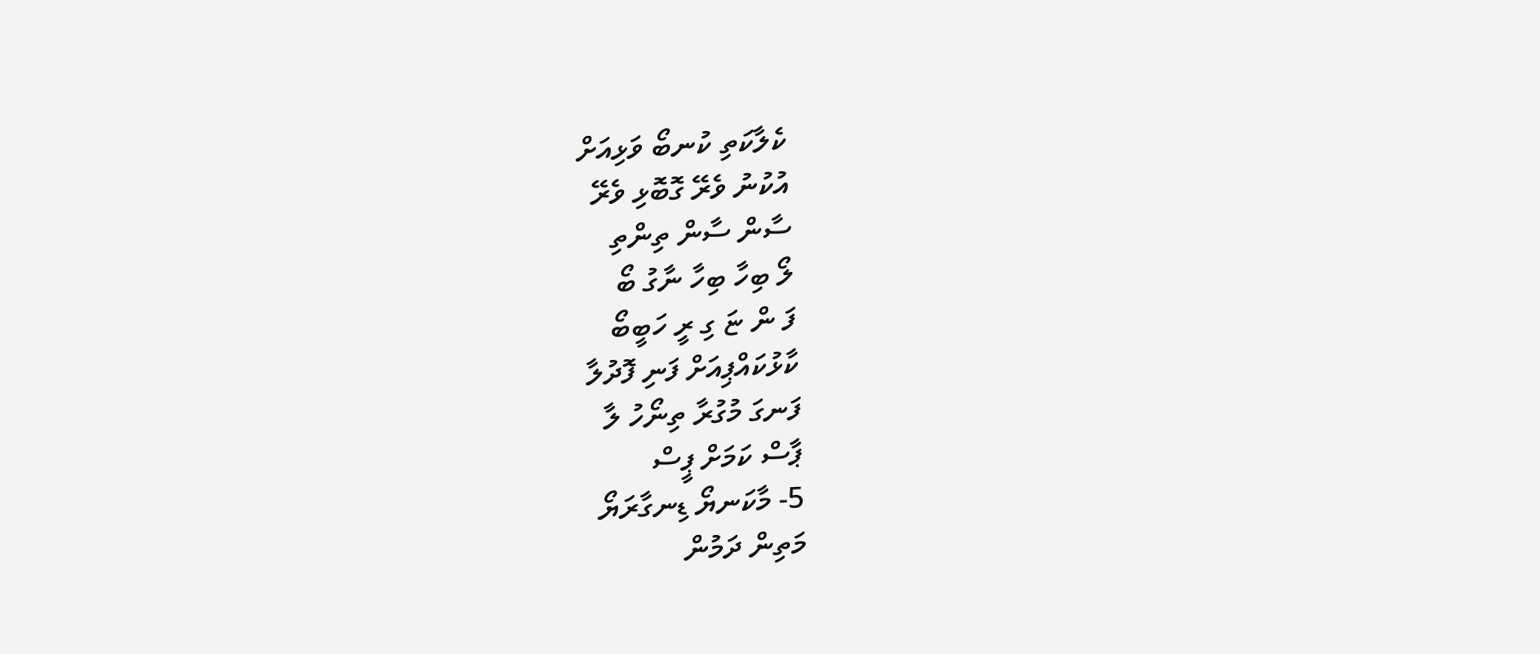ކެލާކަތި ކުނބޯ ވަޅިއަށް
އުކުނު ވެރޭ ގޮބޮޅި ވެރޭ
ސާން ސާން ތިންތި
ލޯ ބިހާ ބިހާ ނާގު ބޯ
ފަ ން ޏަ ގި ރީ ހަބީބޯ
ކާޅުކައްޕިއަށް ފަނި ފޮދުލާ
ފަނގަ މުގުރާ ތިނޯހު ލާ
ޕާސް ކަމަށް ޕީސް
5- މާކަނޔޯ ޑިނގާރަޔޯ
މަތިން ދަމުން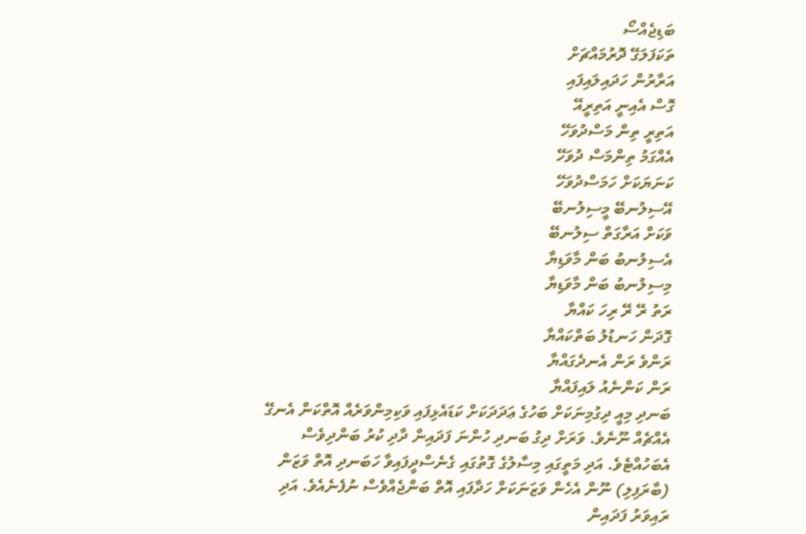ބަޑިޖެއްސޯ
ތަކަފަލަގޭ ދޮރުމައްޗަށް
އަރާރުން ހަދައިލައިފައި
ގޮސް އެއިނީ އަތިރީއޭ
އަތިރީ ތިން މަސްދުވަހޭ
އެއްގަމު ތިންމަސް ދުވަހޭ
ކަނަޔަކަށް ހަމަސްދުވަހޭ
އޭސިލުނބޭ މީސިލުނބޭ
ވަކަށް އަރާގަތް ސިލުނބޭ
އެސިލުނބު ބަން މާވަޑިޔާ
މިސިލުނބު ބަން މާވަޑިޔާ
ރަތު ރޭ ރޭ ރިހަ ކައްޔާ
ގޮދަން ހަނޑުލު ބަތްކައްޔާ
ރަންވެ ރަން އެނދެގައްޔާ
ރަން ކަންނެއު ލައިފައްޔާ
ބަނދި މިއީ ދިގުމިނަކަށް ބަހުގެ ޢަދަދަކަށް ކަޑައެޅިފައި ވަކިމިންވަރެއް އޮތްކަން އެނގޭ އެއްޗެއް ނޫނެވެ. ވަރަށް ދިގު ބަނދި ހުންނަ ފަދައިން ދާދި ކުރު ބަންދިވެސް އެބަހުއްޓެވެ. އަދި މަތީގައި މިސާލުގެ ގޮތުގައި ގެނެސްދީފައިވާ ހަބަނދި އޮތް ވަޒަން (ބާރަފިލި) ނޫން އެހެން ވަޒަނަކަށް ހަދާފައި އޮތް ބަންޖެއްވެސް ނުފެނެއެވެ. އަދި ރައިވަރު ފަދައިން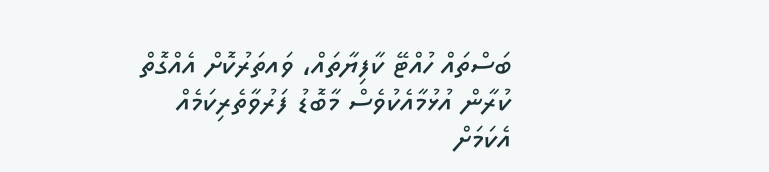ބަސްތައް ހުއްޓޭ ކާފިޔާތައް، ވައތަރުކޮށް އެއްގޮތް ކުރާން އުޅުމާއެކުވެސް މާބޮޑު ފަރުވާތެރިކަމެއް އެކަމަށް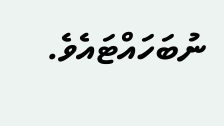ނުބަހައްޓައެވެ.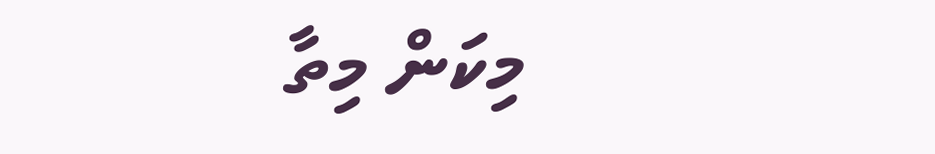މިކަން މިތާ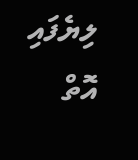ލިޔެފައި އޮތް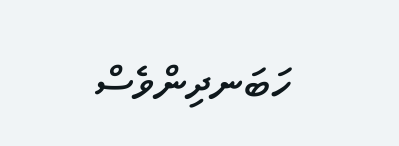ހަބަނދިންވެސް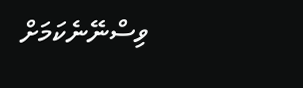ވިސްނޭނެކަމަށް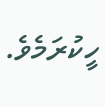ހީކުރަމެވެ.